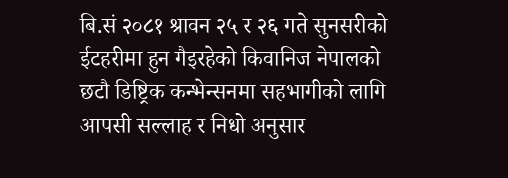बि.सं २०८१ श्रावन २५ र २६ गते सुनसरीको ईटहरीमा हुन गैइरहेको किवानिज नेपालको छटौ डिष्ट्रिक कन्भेन्सनमा सहभागीको लागि आपसी सल्लाह र निधो अनुसार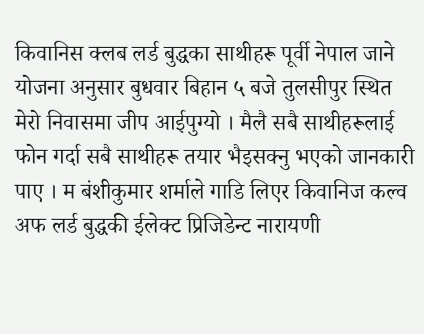किवानिस क्लब लर्ड बुद्धका साथीहरू पूर्वी नेपाल जाने योजना अनुसार बुधवार बिहान ५ बजे तुलसीपुर स्थित मेरो निवासमा जीप आईपुग्यो । मैलै सबै साथीहरूलाई फोन गर्दा सबै साथीहरू तयार भैइसक्नु भएको जानकारी पाए । म बंशीकुमार शर्माले गाडि लिएर किवानिज कल्व अफ लर्ड बुद्धकी ईलेक्ट प्रिजिडेन्ट नारायणी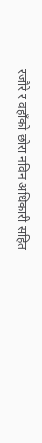रजौरे र वहाँको छोरा नविन अधिकारी सहित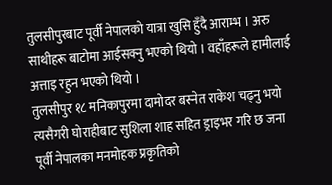तुलसीपुरबाट पूर्वी नेपालको यात्रा खुसि हुँदै आराम्भ । अरु साथीहरू बाटोमा आईसक्नु भएको थियो । वहाँहरूले हामीलाई अत्ताइ रहुन भएको थियो ।
तुलसीपुर १८ मनिकापुरमा दामोदर बस्नेत राकेश चढ्नु भयो त्यसैगरी घोराहीबाट सुशिला शाह सहित ड्राइभर गरि छ जना पूर्वी नेपालका मनमोहक प्रकृतिको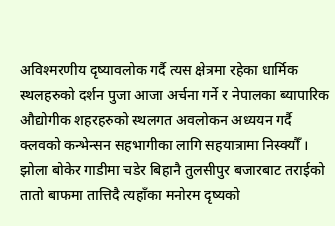अविश्मरणीय दृष्यावलोक गर्दै त्यस क्षेत्रमा रहेका धार्मिक स्थलहरुको दर्शन पुजा आजा अर्चना गर्ने र नेपालका ब्यापारिक औद्योगीक शहरहरुको स्थलगत अवलोकन अध्ययन गर्दै क्लवको कन्भेन्सन सहभागीका लागि सहयात्रामा निस्क्यौँ । झोला बोकेर गाडीमा चडेर बिहानै तुलसीपुर बजारबाट तराईको तातो बाफमा तात्तिदै त्यहाँका मनोरम दृष्यको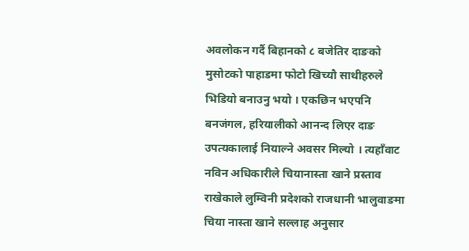अवलोकन गर्दै बिहानको ८ बजेतिर दाङको मुसोटको पाहाडमा फोटो खिच्यौ साथीहरुले भिडियो बनाउनु भयो । एकछिन भएपनि बनजंगल, हरियालीको आनन्द लिएर दाङ उपत्यकालाई नियाल्ने अवसर मिल्यो । त्यहाँवाट नविन अधिकारीले चियानास्ता खाने प्रस्ताव राखेकाले लुम्विनी प्रदेशको राजधानी भालुवाङमा चिया नास्ता खाने सल्लाह अनुसार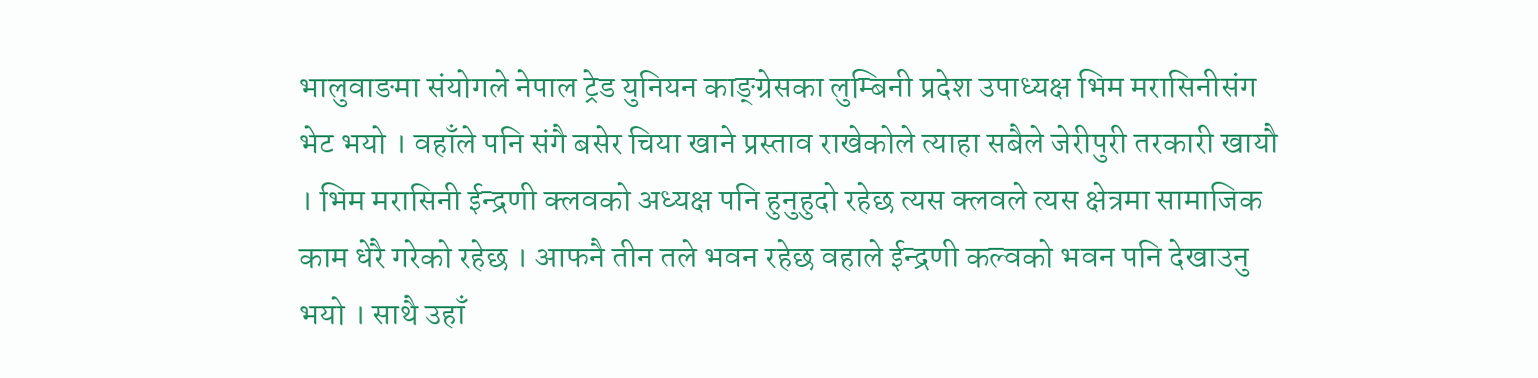भालुवाङमा संयोगले नेपाल ट्रेड युनियन काङ्ग्रेसका लुम्बिनी प्रदेश उपाध्यक्ष भिम मरासिनीसंग भेट भयो । वहाँले पनि संगै बसेर चिया खाने प्रस्ताव राखेकोले त्याहा सबैले जेरीपुरी तरकारी खायौ । भिम मरासिनी ईन्द्रणी क्लवको अध्यक्ष पनि हुनुहुदो रहेछ त्यस क्लवले त्यस क्षेत्रमा सामाजिक काम धेरै गरेको रहेछ । आफनै तीन तले भवन रहेछ वहाले ईन्द्रणी कल्वको भवन पनि देखाउनु भयो । साथै उहाँ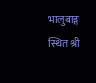भालुबाङ्ग स्थित श्री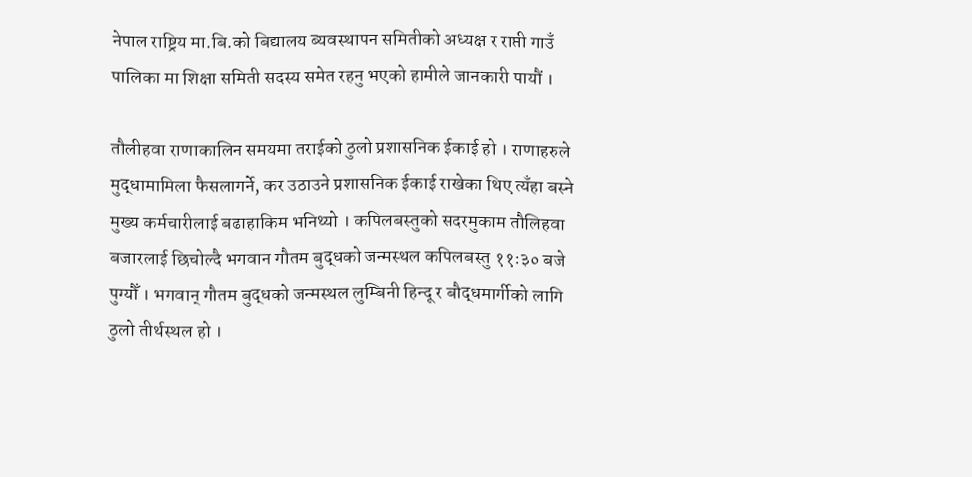नेपाल राष्ट्रिय मा.बि.को बिद्यालय ब्यवस्थापन समितीको अध्यक्ष र राप्ती गाउँ पालिका मा शिक्षा समिती सदस्य समेत रहनु भएको हामीले जानकारी पायौं ।

तौलीहवा राणाकालिन समयमा तराईको ठुलो प्रशासनिक ईकाई हो । राणाहरुले मुद्धामामिला फैसलागर्ने, कर उठाउने प्रशासनिक ईकाई राखेका थिए त्यँहा बस्ने मुख्य कर्मचारीलाई बढाहाकिम भनिथ्यो । कपिलबस्तुको सदरमुकाम तौलिहवा बजारलाई छिचोल्दै भगवान गौतम बुद्धको जन्मस्थल कपिलबस्तु ११ः३० बजे पुग्यौँ । भगवान् गौतम बुद्धको जन्मस्थल लुम्बिनी हिन्दू र बौद्धमार्गीको लागि ठुलो तीर्थस्थल हो ।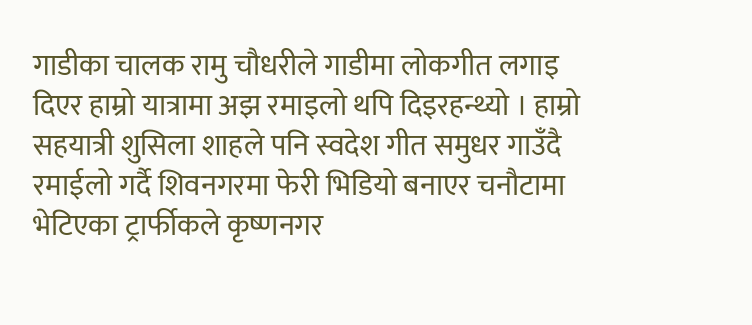गाडीका चालक रामु चौधरीले गाडीमा लोकगीत लगाइ दिएर हाम्रो यात्रामा अझ रमाइलो थपि दिइरहन्थ्यो । हाम्रो सहयात्री शुसिला शाहले पनि स्वदेश गीत समुधर गाउँदै रमाईलो गर्दै शिवनगरमा फेरी भिडियो बनाएर चनौटामा भेटिएका ट्रार्फीकले कृष्णनगर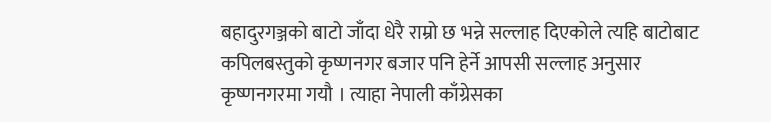बहादुरगञ्जको बाटो जाँदा धेरै राम्रो छ भन्ने सल्लाह दिएकोले त्यहि बाटोबाट कपिलबस्तुको कृष्णनगर बजार पनि हेर्ने आपसी सल्लाह अनुसार कृष्णनगरमा गयौ । त्याहा नेपाली काँग्रेसका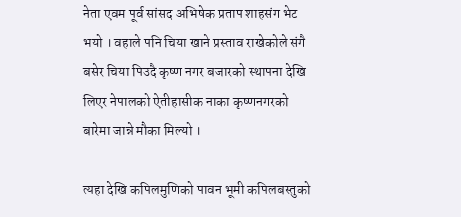नेता एवम पूर्व सांसद अभिषेक प्रताप शाहसंग भेट भयो । वहाले पनि चिया खाने प्रस्ताव राखेकोले संगै बसेर चिया पिउदै कृष्ण नगर बजारको स्थापना देखि लिएर नेपालको ऐतीहासीक नाका कृष्णनगरको बारेमा जान्ने मौका मिल्यो ।

त्यहा देखि कपिलमुणिको पावन भूमी कपिलबस्तुको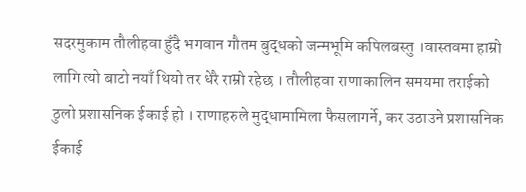सदरमुकाम तौलीहवा हुँदै भगवान गौतम बुद्धको जन्मभूमि कपिलबस्तु ।वास्तवमा हाम्रो लागि त्यो बाटो नयाँ थियो तर धेरै राम्रो रहेछ । तौलीहवा राणाकालिन समयमा तराईको ठुलो प्रशासनिक ईकाई हो । राणाहरुले मुद्धामामिला फैसलागर्ने, कर उठाउने प्रशासनिक ईकाई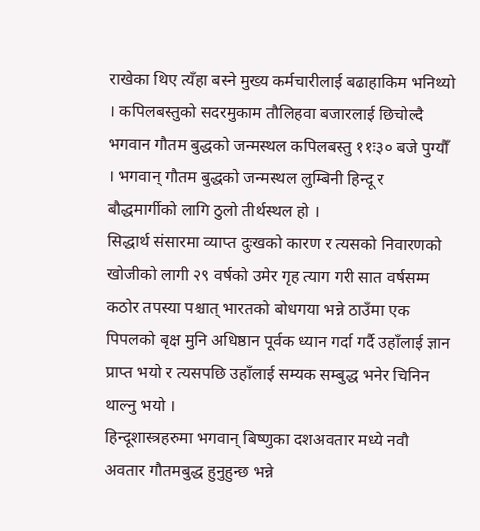राखेका थिए त्यँहा बस्ने मुख्य कर्मचारीलाई बढाहाकिम भनिथ्यो । कपिलबस्तुको सदरमुकाम तौलिहवा बजारलाई छिचोल्दै भगवान गौतम बुद्धको जन्मस्थल कपिलबस्तु ११ः३० बजे पुग्यौँ । भगवान् गौतम बुद्धको जन्मस्थल लुम्बिनी हिन्दू र बौद्धमार्गीको लागि ठुलो तीर्थस्थल हो ।
सिद्धार्थ संसारमा व्याप्त दुःखको कारण र त्यसको निवारणको खोजीको लागी २९ वर्षको उमेर गृह त्याग गरी सात वर्षसम्म कठोर तपस्या पश्चात् भारतको बोधगया भन्ने ठाउँमा एक पिपलको बृक्ष मुनि अधिष्ठान पूर्वक ध्यान गर्दा गर्दै उहाँलाई ज्ञान प्राप्त भयो र त्यसपछि उहाँलाई सम्यक सम्बुद्ध भनेर चिनिन थाल्नु भयो ।
हिन्दूशास्त्रहरुमा भगवान् बिष्णुका दशअवतार मध्ये नवौ अवतार गौतमबुद्ध हुनुहुन्छ भन्ने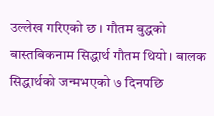उल्लेख गरिएको छ । गौतम बुद्धको बास्तबिकनाम सिद्धार्थ गौतम थियो। बालक सिद्धार्थको जन्मभएको ७ दिनपछि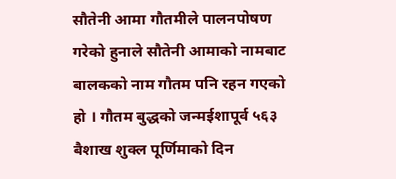सौतेनी आमा गौतमीले पालनपोषण गरेको हुनाले सौतेनी आमाको नामबाट बालकको नाम गौतम पनि रहन गएको हो । गौतम बुद्धको जन्मईशापूर्व ५६३ बैशाख शुक्ल पूर्णिमाको दिन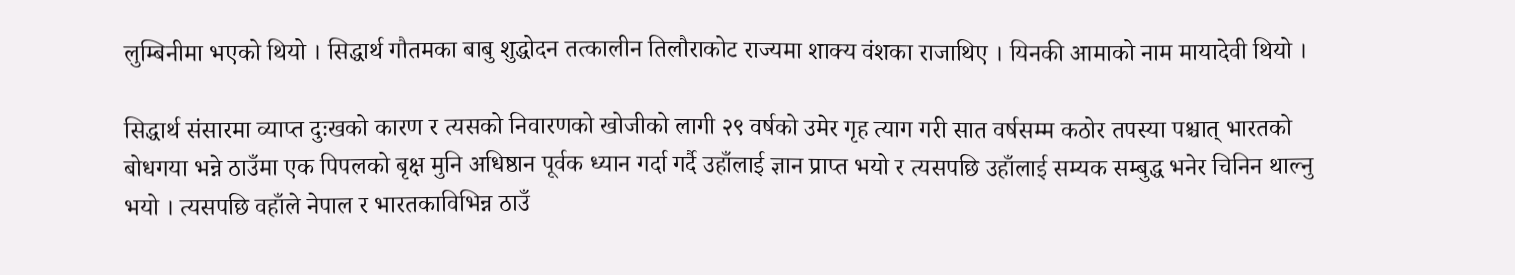लुम्बिनीमा भएको थियो । सिद्धार्थ गौतमका बाबु शुद्धोदन तत्कालीन तिलौराकोट राज्यमा शाक्य वंशका राजाथिए । यिनकी आमाको नाम मायादेवी थियो ।

सिद्धार्थ संसारमा व्याप्त दुःखको कारण र त्यसको निवारणको खोजीको लागी २९ वर्षको उमेर गृह त्याग गरी सात वर्षसम्म कठोर तपस्या पश्चात् भारतको बोधगया भन्ने ठाउँमा एक पिपलको बृक्ष मुनि अधिष्ठान पूर्वक ध्यान गर्दा गर्दै उहाँलाई ज्ञान प्राप्त भयो र त्यसपछि उहाँलाई सम्यक सम्बुद्ध भनेर चिनिन थाल्नु भयो । त्यसपछि वहाँले नेपाल र भारतकाविभिन्न ठाउँ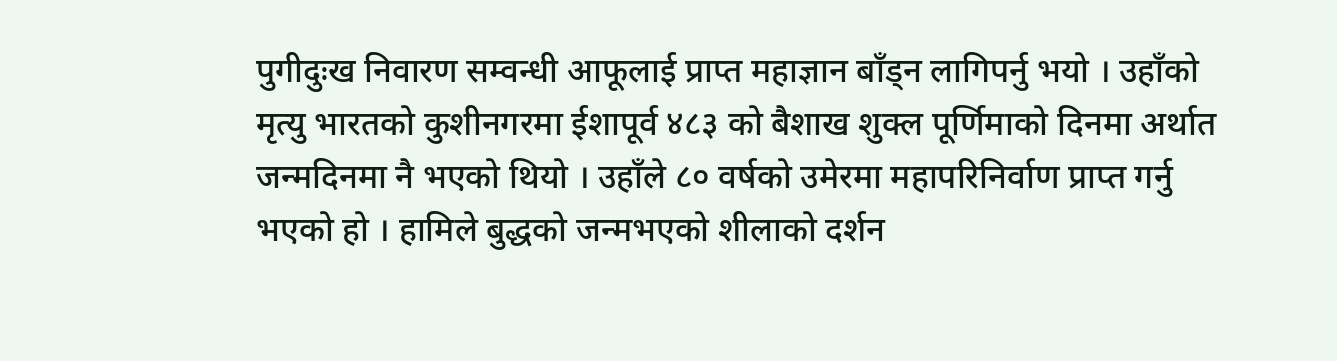पुगीदुःख निवारण सम्वन्धी आफूलाई प्राप्त महाज्ञान बाँड्न लागिपर्नु भयो । उहाँको मृत्यु भारतको कुशीनगरमा ईशापूर्व ४८३ को बैशाख शुक्ल पूर्णिमाको दिनमा अर्थात जन्मदिनमा नै भएको थियो । उहाँले ८० वर्षको उमेरमा महापरिनिर्वाण प्राप्त गर्नु भएको हो । हामिले बुद्धको जन्मभएको शीलाको दर्शन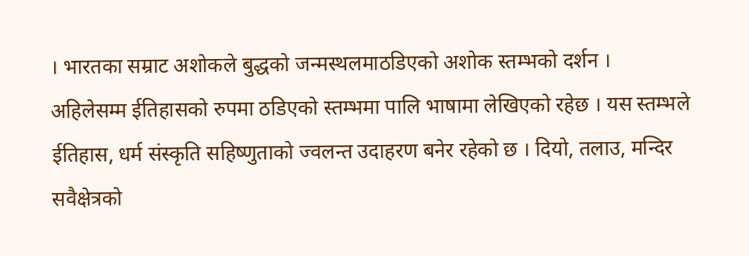। भारतका सम्राट अशोकले बुद्धको जन्मस्थलमाठडिएको अशोक स्तम्भको दर्शन । अहिलेसम्म ईतिहासको रुपमा ठडिएको स्तम्भमा पालि भाषामा लेखिएको रहेछ । यस स्तम्भले ईतिहास, धर्म संस्कृति सहिष्णुताको ज्वलन्त उदाहरण बनेर रहेको छ । दियो, तलाउ, मन्दिर सवैक्षेत्रको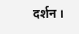दर्शन ।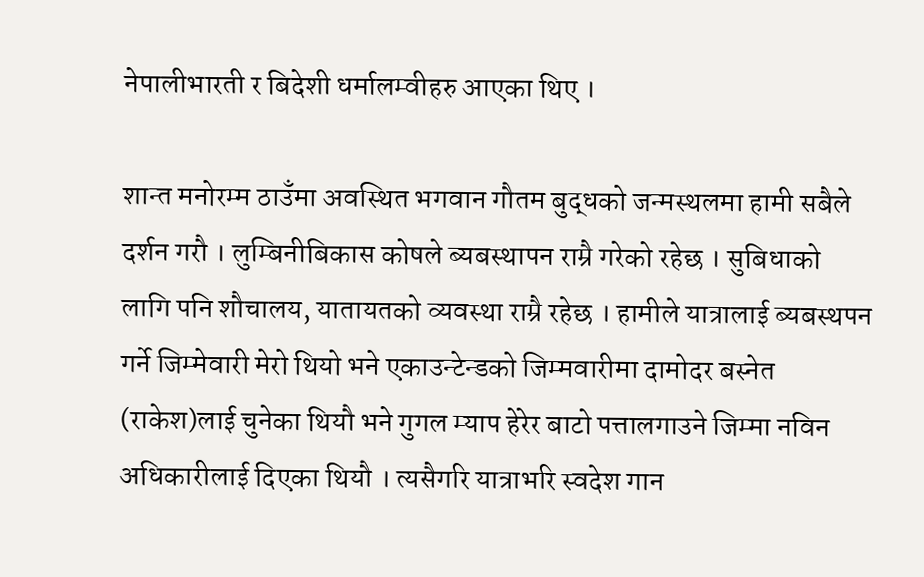नेपालीभारती र बिदेशी धर्मालम्वीहरु आएका थिए ।

शान्त मनोरम्म ठाउँमा अवस्थित भगवान गौतम बुद्धको जन्मस्थलमा हामी सबैले दर्शन गरौ । लुम्बिनीबिकास कोषले ब्यबस्थापन राम्रै गरेको रहेछ । सुबिधाको लागि पनि शौचालय, यातायतको व्यवस्था राम्रै रहेछ । हामीले यात्रालाई ब्यबस्थपन गर्ने जिम्मेवारी मेरो थियो भने एकाउन्टेन्डको जिम्मवारीमा दामोदर बस्नेत (राकेश)लाई चुनेका थियौ भने गुगल म्याप हेरेर बाटो पत्तालगाउने जिम्मा नविन अधिकारीलाई दिएका थियौ । त्यसैगरि यात्राभरि स्वदेश गान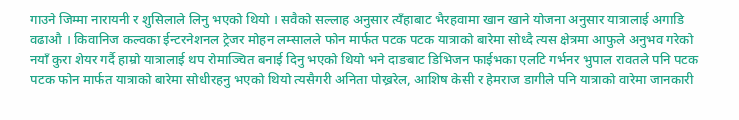गाउने जिम्मा नारायनी र शुसिलाले लिनु भएको थियो । सवैको सल्लाह अनुसार त्यँहाबाट भैरहवामा खान खाने योजना अनुसार यात्रालाई अगाडि वढाऔ । किवानिज कल्वका ईन्टरनेशनल ट्रेजर मोहन लम्सालले फोन मार्फत पटक पटक यात्राको बारेमा सोध्दै त्यस क्षेत्रमा आफुले अनुभव गरेको नयाँ कुरा शेयर गर्दै हाम्रो यात्रालाई थप रोमाञ्चित बनाई दिनु भएको थियो भने दाङबाट डिभिजन फाईभका एलटि गर्भनर भुपाल रावतले पनि पटक पटक फोन मार्फत यात्राको बारेमा सोधीरहनु भएको थियो त्यसैगरी अनिता पोख्ररेल, आशिष केसी र हेमराज डागीले पनि यात्राको वारेमा जानकारी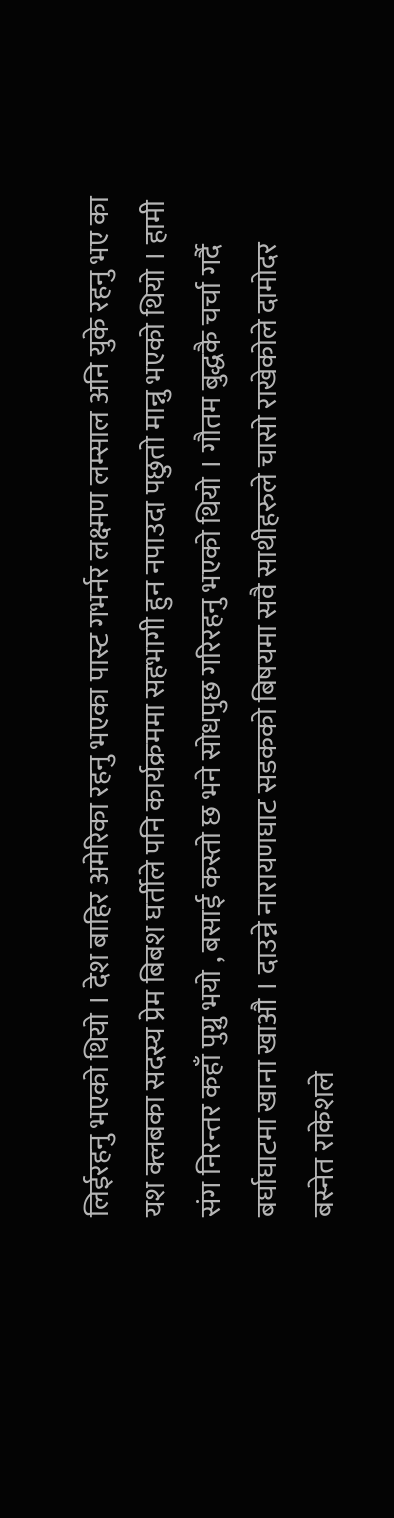लिईरहनु भएको थियो । देश बाहिर अमेरिका रहनु भएका पास्ट गभर्नर लक्ष्मण लम्साल अनि युके रहनु भए का यश क्लबका सदस्य प्रेम बिबश घर्तीले पनि कार्यक्रममा सहभागी हुन नपाउदा पछुतो मान्नु भएको थियो । हामी संग निरन्तर कहाँ पुग्नु भयो , बसाई कस्तो छ भने सोधपुछ गरिरहनु भएको थियो । गौतम बुद्धकै चर्चा गर्दै बर्घाघाटमा खाना खाऔ । दाउन्ने नारायणघाट सडकको बिषयमा सवै साथीहरुले चासो राखेकोले दामोदर बस्नेत राकेशले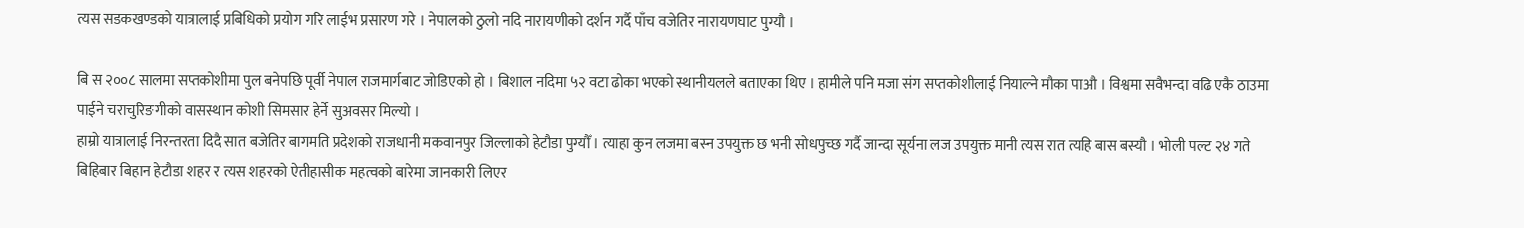त्यस सडकखण्डको यात्रालाई प्रबिधिको प्रयोग गरि लाईभ प्रसारण गरे । नेपालको ठुलो नदि नारायणीको दर्शन गर्दै पाँच वजेतिर नारायणघाट पुग्यौ ।

बि स २००८ सालमा सप्तकोशीमा पुल बनेपछि पूर्वी नेपाल राजमार्गबाट जोडिएको हो । बिशाल नदिमा ५२ वटा ढोका भएको स्थानीयलले बताएका थिए । हामीले पनि मजा संग सप्तकोशीलाई नियाल्ने मौका पाऔ । विश्वमा सवैभन्दा वढि एकै ठाउमा पाईने चराचुरिङगीको वासस्थान कोशी सिमसार हेर्ने सुअवसर मिल्यो ।
हाम्रो यात्रालाई निरन्तरता दिदै सात बजेतिर बागमति प्रदेशको राजधानी मकवानपुर जिल्लाको हेटौडा पुग्यौँ । त्याहा कुन लजमा बस्न उपयुक्त छ भनी सोधपुच्छ गर्दै जान्दा सूर्यना लज उपयुक्त मानी त्यस रात त्यहि बास बस्यौ । भोली पल्ट २४ गते बिहिबार बिहान हेटौडा शहर र त्यस शहरको ऐतीहासीक महत्वको बारेमा जानकारी लिएर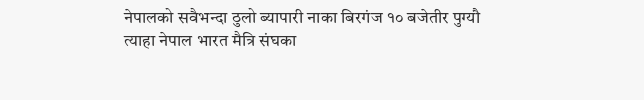नेपालको सवैभन्दा ठुलो ब्यापारी नाका बिरगंज १० बजेतीर पुग्यौ त्याहा नेपाल भारत मैत्रि संघका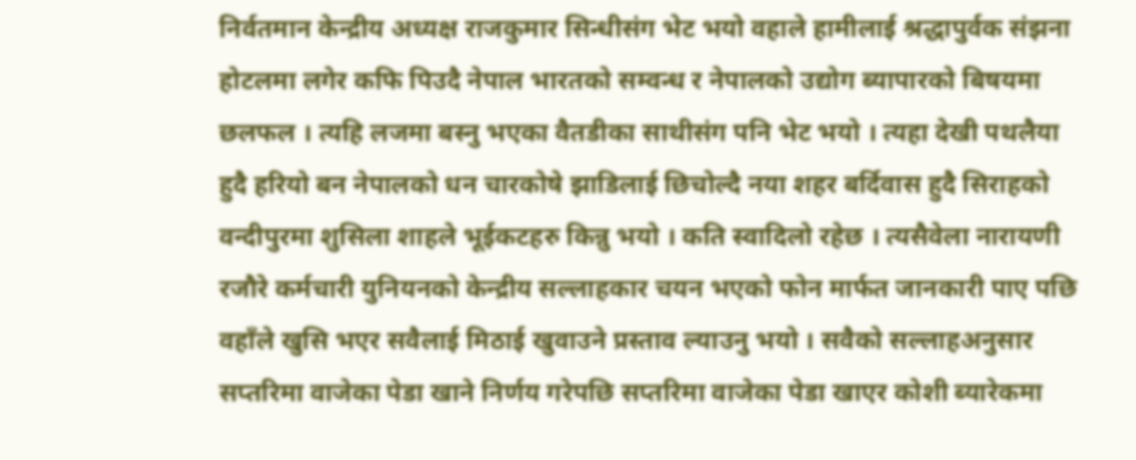निर्वतमान केन्द्रीय अध्यक्ष राजकुमार सिन्धीसंग भेट भयो वहाले हामीलाई श्रद्धापुर्वक संझना होटलमा लगेर कफि पिउदै नेपाल भारतको सम्वन्ध र नेपालको उद्योग ब्यापारको बिषयमा छलफल । त्यहि लजमा बस्नु भएका वैतडीका साथीसंग पनि भेट भयो । त्यहा देखी पथलैया हुदै हरियो बन नेपालको धन चारकोषे झाडिलाई छिचोल्दै नया शहर बर्दिवास हुदै सिराहको वन्दीपुरमा शुसिला शाहले भूईकटहरु किन्नु भयो । कति स्वादिलो रहेछ । त्यसैवेला नारायणी रजौरे कर्मचारी युनियनको केन्द्रीय सल्लाहकार चयन भएको फोन मार्फत जानकारी पाए पछि वहाँले खुसि भएर सवैलाई मिठाई खुवाउने प्रस्ताव ल्याउनु भयो । सवैको सल्लाहअनुसार सप्तरिमा वाजेका पेडा खाने निर्णय गरेपछि सप्तरिमा वाजेका पेडा खाएर कोशी ब्यारेकमा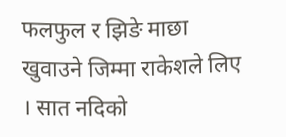फलफुल र झिङे माछा खुवाउने जिम्मा राकेशले लिए । सात नदिको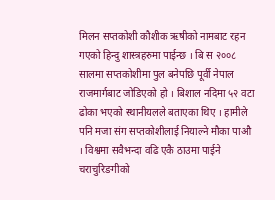मिलन सप्तकोशी कौशीक ऋषीको नामबाट रहन गएको हिन्दु शास्त्रहरुमा पाईन्छ । बि स २००८ सालमा सप्तकोशीमा पुल बनेपछि पूर्वी नेपाल राजमार्गबाट जोडिएको हो । बिशाल नदिमा ५२ वटा ढोका भएको स्थानीयलले बताएका थिए । हामीले पनि मजा संग सप्तकोशीलाई नियाल्ने मौका पाऔ । विश्वमा सवैभन्दा वढि एकै ठाउमा पाईने चराचुरिङगीको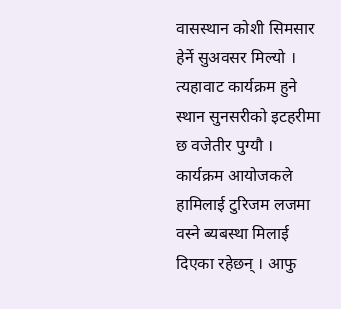वासस्थान कोशी सिमसार हेर्ने सुअवसर मिल्यो । त्यहावाट कार्यक्रम हुने स्थान सुनसरीको इटहरीमा छ वजेतीर पुग्यौ ।
कार्यक्रम आयोजकले हामिलाई टुरिजम लजमा वस्ने ब्यबस्था मिलाई दिएका रहेछन् । आफु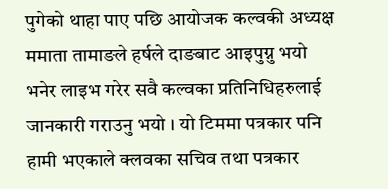पुगेको थाहा पाए पछि आयोजक कल्वकी अध्यक्ष ममाता तामाङले हर्षले दाङबाट आइपुग्नु भयो भनेर लाइभ गरेर सवै कल्वका प्रतिनिधिहरुलाई जानकारी गराउनु भयो । यो टिममा पत्रकार पनि हामी भएकाले क्लवका सचिव तथा पत्रकार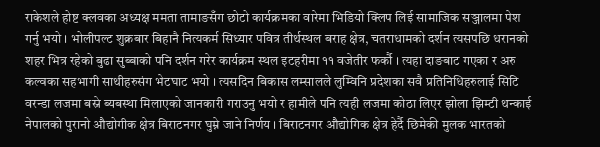राकेशले होष्ट क्लवका अध्यक्ष ममता तामाङसँग छोटो कार्यक्रमका वारेमा भिडियो क्लिप लिई सामाजिक सञ्जालमा पेश गर्नु भयो । भोलीपल्ट शुक्रबार बिहानै नित्यकर्म सिध्यार पवित्र तीर्थस्थल बराह क्षेत्र, चतराधामको दर्शन त्यसपछि धरानको शहर भित्र रहेको बुढा सुब्बाको पनि दर्शन गरेर कार्यक्रम स्थल इटहरीमा ११ वजेतीर फर्कौ । त्यहा दाङबाट गएका र अरु कल्वका सहभागी साथीहरुसंग भेटघाट भयो । त्यसदिन बिकास लम्सालले लुम्विनि प्रदेशका सवै प्रतिनिधिहरुलाई सिटि वरन्डा लजमा बस्ने ब्यबस्था मिलाएको जानकारी गराउनु भयो र हामीले पनि त्यही लजमा कोठा लिएर झोला झिम्टी थन्काई नेपालको पुरानो औद्योगीक क्षेत्र बिराटनगर घुम्ने जाने निर्णय । बिराटनगर औद्योगिक क्षेत्र हेर्दै छिमेकी मुलक भारतको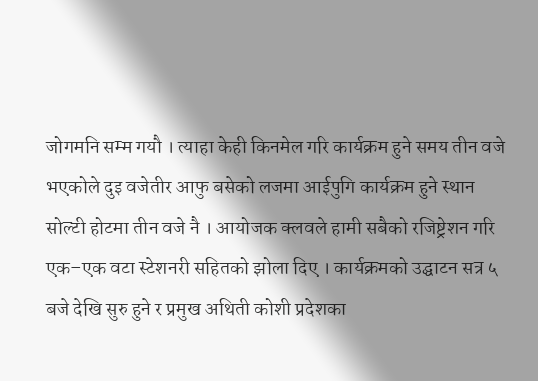जोगमनि सम्म गयौ । त्याहा केही किनमेल गरि कार्यक्रम हुने समय तीन वजे भएकोले दुइ वजेतीर आफु बसेको लजमा आईपुगि कार्यक्रम हुने स्थान सोल्टी होटमा तीन वजे नै । आयोजक क्लवले हामी सबैको रजिष्ट्रेशन गरि एक–एक वटा स्टेशनरी सहितको झोला दिए । कार्यक्रमको उद्घाटन सत्र ५ बजे देखि सुरु हुने र प्रमुख अथिती कोशी प्रदेशका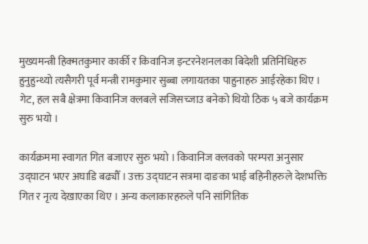मुख्यमन्त्री हिक्मतकुमार कार्की र किवानिज इन्टरनेशनलका बिदेशी प्रतिनिधिहरु हुनुहुन्थ्यो त्यसैगरी पूर्व मन्त्री रामकुमार सुब्बा लगायतका पाहुनाहरु आईरहेका थिए । गेट, हल सबै क्षेत्रमा किवानिज क्लबले सजिसच्जाउ बनेको थियो ठिक ५ बजे कार्यक्रम सुरु भयो ।

कार्यक्रममा स्वागत गित बजाएर सुरु भयो । किवानिज क्लवको परम्परा अनुसार उद्घाटन भएर अघाडि बढ्यौँ । उक्त उद्घाटन सत्रमा दाङका भाई बहिनीहरुले देशभक्ति गित र नृत्य देखाएका थिए । अन्य कलाकारहरुले पनि सांगितिक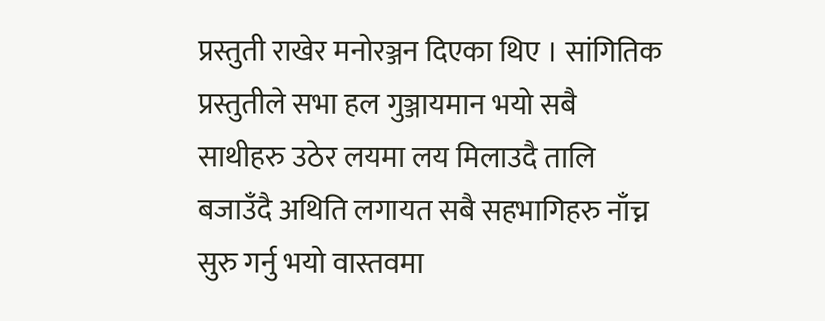प्रस्तुती राखेर मनोरञ्जन दिएका थिए । सांगितिक प्रस्तुतीले सभा हल गुञ्जायमान भयो सबै साथीहरु उठेर लयमा लय मिलाउदै तालि बजाउँदै अथिति लगायत सबै सहभागिहरु नाँच्न सुरु गर्नु भयो वास्तवमा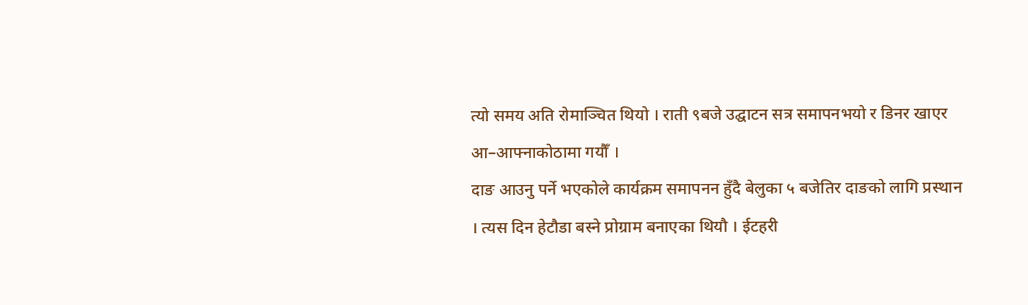त्यो समय अति रोमाञ्चित थियो । राती ९बजे उद्घाटन सत्र समापनभयो र डिनर खाएर आ–आफ्नाकोठामा गयौँ ।
दाङ आउनु पर्ने भएकोले कार्यक्रम समापनन हुँदै बेलुका ५ बजेतिर दाङको लागि प्रस्थान । त्यस दिन हेटौडा बस्ने प्रोग्राम बनाएका थियौ । ईटहरी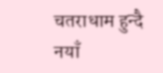चतराधाम हुन्दै नयाँ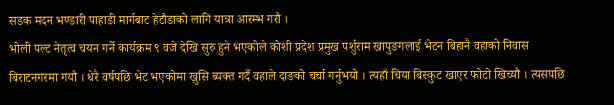सडक मदन भण्डारी पाहाडी मार्गबाट हेटौडाको लागि यात्रा आरम्भ गरौ ।
भोली पल्ट नेतृत्व चयन गर्ने कार्यक्रम ९ वजे देखि सुरु हुने भएकोले कोशी प्रदेश प्रमुख पर्शुराम खापुङगलाई भेटन बिहानै वहाको निवास बिराटनगरमा गयौ । धेरै वर्षपछि भेट भएकोमा खुसि ब्यक्त गर्दै वहाले दाङको चर्चा गर्नुभयो । त्यहाँ चिया बिस्कुट खाएर फोटो खिच्यौ । त्यसपछि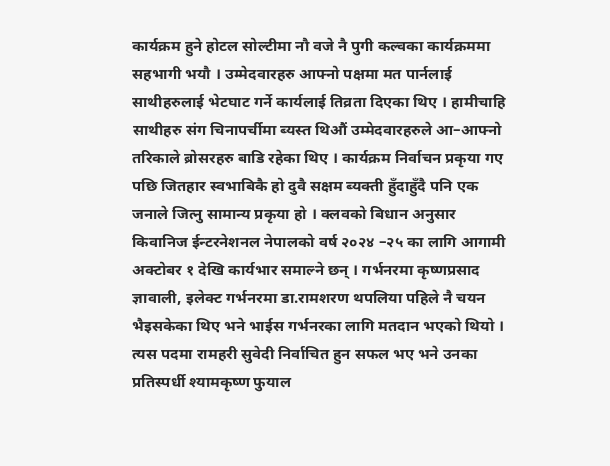कार्यक्रम हुने होटल सोल्टीमा नौ वजे नै पुगी कल्वका कार्यक्रममा सहभागी भयौ । उम्मेदवारहरु आफ्नो पक्षमा मत पार्नलाई साथीहरुलाई भेटघाट गर्ने कार्यलाई तिव्रता दिएका थिए । हामीचाहि साथीहरु संग चिनापर्चीमा ब्यस्त थिऔं उम्मेदवारहरुले आ–आफ्नो तरिकाले ब्रोसरहरु बाडि रहेका थिए । कार्यक्रम निर्वाचन प्रकृया गए पछि जितहार स्वभाबिकै हो दुवै सक्षम ब्यक्ती हुँदाहुँदै पनि एक जनाले जित्नु सामान्य प्रकृया हो । क्लवको बिधान अनुसार किवानिज ईन्टरनेशनल नेपालको वर्ष २०२४ –२५ का लागि आगामी अक्टोबर १ देखि कार्यभार समाल्ने छन् । गर्भनरमा कृष्णप्रसाद ज्ञावाली, इलेक्ट गर्भनरमा डा.रामशरण थपलिया पहिले नै चयन भैइसकेका थिए भने भाईस गर्भनरका लागि मतदान भएको थियो । त्यस पदमा रामहरी सुवेदी निर्वाचित हुन सफल भए भने उनका प्रतिस्पर्धी श्यामकृष्ण फुयाल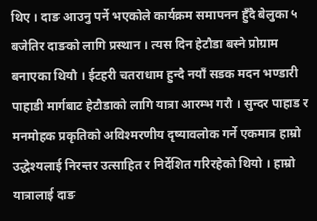थिए । दाङ आउनु पर्ने भएकोले कार्यक्रम समापनन हुँदै बेलुका ५ बजेतिर दाङको लागि प्रस्थान । त्यस दिन हेटौडा बस्ने प्रोग्राम बनाएका थियौ । ईटहरी चतराधाम हुन्दै नयाँ सडक मदन भण्डारी पाहाडी मार्गबाट हेटौडाको लागि यात्रा आरम्भ गरौ । सुन्दर पाहाड र मनमोहक प्रकृतिको अविश्मरणीय दृष्यावलोक गर्ने एकमात्र हाम्रो उद्धेश्यलाई निरन्तर उत्साहित र निर्देशित गरिरहेको थियो । हाम्रो यात्रालाई दाङ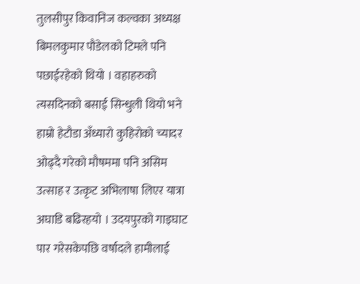तुलसीपुर किवानिज कल्वका अध्यक्ष बिमलकुमार पौडेलको टिमले पनि पछाईरहेको थियो । वहाहरुको त्यसदिनको बसाई सिन्धुली थियो भने हाम्रो हेटौडा अँध्यारो कुहिरोको च्यादर ओढ्दै गरेको मौषममा पनि असिम उत्साह र उत्कृट अभिलाषा लिएर यात्रा अघाडि बढिरहयो । उदयपुरको गाइघाट पार गरेसकेपछि वर्षादले हामीलाई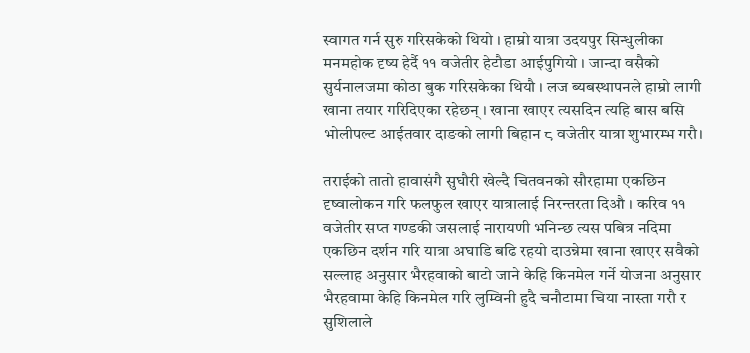स्वागत गर्न सुरु गरिसकेको थियो । हाम्रो यात्रा उदयपुर सिन्धुलीका मनमहोक दृष्य हेर्दै ११ वजेतीर हेटौडा आईपुगियो । जान्दा वसैको सुर्यनालजमा कोठा बुक गरिसकेका थियौ । लज ब्यबस्थापनले हाम्रो लागी खाना तयार गरिदिएका रहेछन् । खाना खाएर त्यसदिन त्यहि बास बसि भोलीपल्ट आईतवार दाङको लागी बिहान ८ वजेतीर यात्रा शुभारम्भ गरौ।

तराईको तातो हावासंगै सुघौरी खेल्दै चितवनको सौरहामा एकछिन दृष्वालोकन गरि फलफुल खाएर यात्रालाई निरन्तरता दिऔ । करिव ११ वजेतीर सप्त गण्डकी जसलाई नारायणी भनिन्छ त्यस पबित्र नदिमा एकछिन दर्शन गरि यात्रा अघाडि बढि रहयो दाउन्नेमा खाना खाएर सवैको सल्लाह अनुसार भैरहवाको बाटो जाने केहि किनमेल गर्ने योजना अनुसार भैरहवामा केहि किनमेल गरि लुम्विनी हुदै चनौटामा चिया नास्ता गरौ र सुशिलाले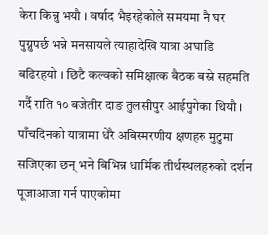केरा किन्नु भयौ । वर्षाद भैइरहेकोले समयमा नै घर पुग्नुपर्छ भन्ने मनसायले त्याहादेखि यात्रा अघाडि बढिरहयो । छिटै कल्वको समिक्षात्क बैठक बस्ने सहमति गर्दै राति १० बजेतीर दाङ तुलसीपुर आईपुगेका थियौ । पाँचदिनको यात्रामा धेरै अबिस्मरणीय क्षणहरु मुटुमा सजिएका छन् भने बिभिन्न धार्मिक तीर्थस्थलहरुको दर्शन पूजाआजा गर्न पाएकोमा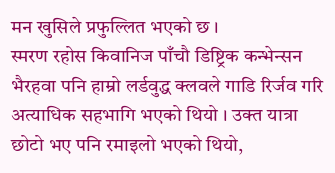मन खुसिले प्रफुल्लित भएको छ ।
स्मरण रहोस किवानिज पाँचौ डिष्ट्रिक कन्भेन्सन भैरहवा पनि हाम्रो लर्डवुद्ध क्लवले गाडि रिर्जव गरि अत्याधिक सहभागि भएको थियो । उक्त यात्रा छोटो भए पनि रमाइलो भएको थियो,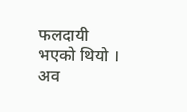फलदायी भएको थियो । अव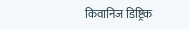किवानिज डिष्ट्रिक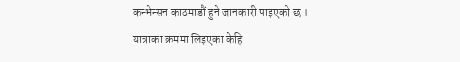कन्भेन्सन काठमाडौं हुने जानकारी पाइएको छ ।
यात्राका क्रममा लिइएका केहि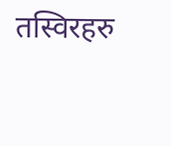तस्विरहरु